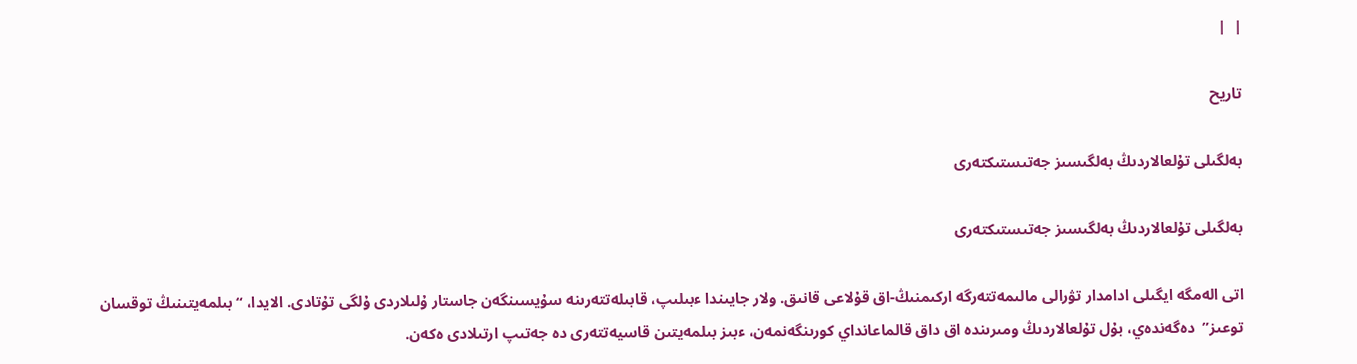|  |

تاريح

بەلگىلى تۇلعالاردىڭ بەلگىسىز جەتىستىكتەرى

بەلگىلى تۇلعالاردىڭ بەلگىسىز جەتىستىكتەرى

اتى الەمگە ايگىلى ادامدار تۋرالى مالىمەتتەرگە اركىمنىڭ-اق قۇلاعى قانىق. ولار جايىندا ءبىلىپ، قابىلەتتەرىنە سۇيسىنگەن جاستار ۇلىلاردى ۇلگى تۇتادى. الايدا، “بىلمەيتىنىڭ توقسان توعىز”  دەگەندەي، بۇل تۇلعالاردىڭ ومىرىندە اق داق قالماعانداي كورىنگەنمەن، ءبىز بىلمەيتىن قاسيەتتەرى دە جەتىپ ارتىلادى ەكەن.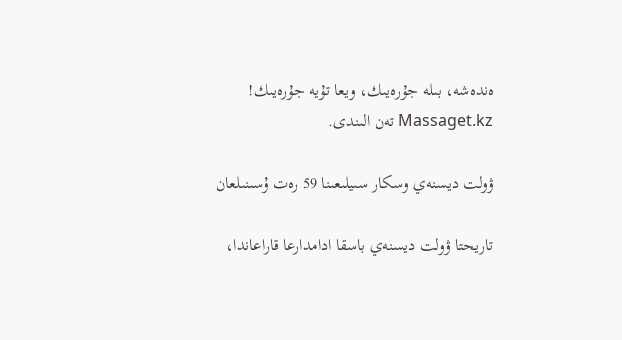ەندەشە، بىلە جۇرەيىك، ويعا تۇيە جۇرەيىك! Massaget.kz تەن الىندى.

ۋولت ديسنەي وسكار سىيلىعىنا 59 رەت ۇسىنىلعان

تاريحتا ۋولت ديسنەي باسقا ادامدارعا قاراعاندا،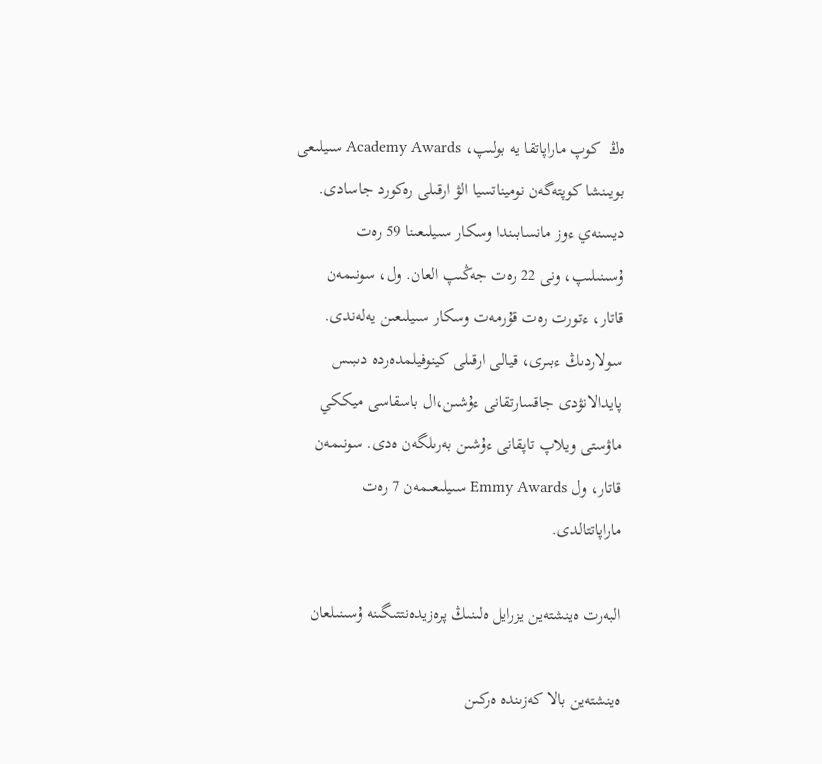ەڭ  كوپ ماراپاتقا يە بولىپ، Academy Awards سىيلىعى بويىنشا كوپتەگەن نوميناتسيا الۋ ارقىلى رەكورد جاسادى. ديسنەي ءوز مانسابىندا وسكار سىيلىعىنا 59 رەت ۇسىنىلىپ، ونى 22 رەت جەڭىپ العان. ول، سونىمەن قاتار، ءتورت رەت قۇرمەت وسكار سىيلىعىن يەلەندى. سولاردىڭ ءبىرى، قيالى ارقىلى كينوفيلمدەردە دىبىس پايدالانۋدى جاقسارتقانى ءۇشىن،ال باسقاسى ميككي ماۋستى ويلاپ تاپقانى ءۇشىن بەرىلگەن ەدى. سونىمەن قاتار، ول Emmy Awards سىيلىعىمەن 7 رەت ماراپاتتالدى.

البەرت ەينشتەين يزرايل ەلىنىڭ پرەزيدەنتتىگىنە ۇسىنىلعان

ەينشتەين بالا كەزىندە ەركىن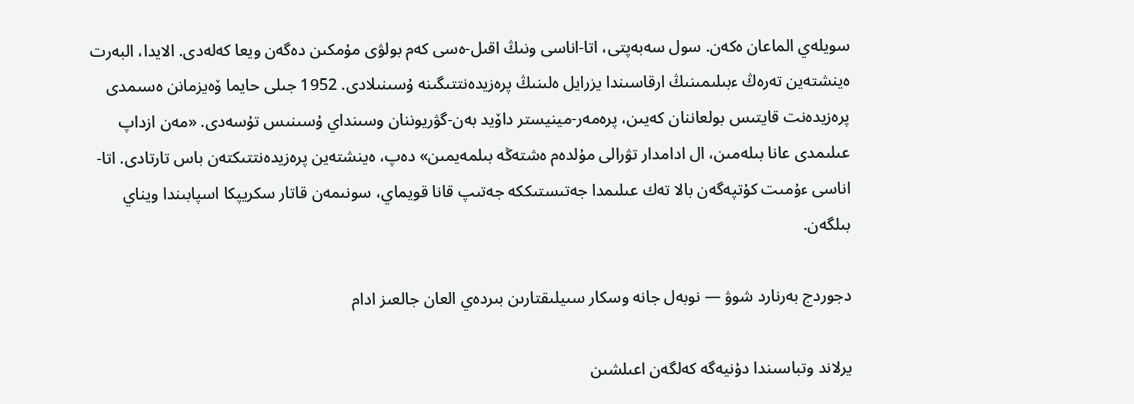سويلەي الماعان ەكەن. سول سەبەپتى، اتا-اناسى ونىڭ اقىل-ەسى كەم بولۋى مۇمكىن دەگەن ويعا كەلەدى. الايدا، البەرت ەينشتەين تەرەڭ ءبىلىمىنىڭ ارقاسىندا يزرايل ەلىنىڭ پرەزيدەنتتىگىنە ۇسىنىلادى. 1952 جىلى حايما ۆەيزمانن ەسىمدى پرەزيدەنت قايتىس بولعاننان كەيىن، پرەمەر-مينيستر داۆيد بەن-گۋريوننان وسىنداي ۇسىنىس تۇسەدى. «مەن ازداپ عىلىمدى عانا بىلەمىن، ال ادامدار تۋرالى مۇلدەم ەشتەڭە بىلمەيمىن» دەپ، ەينشتەين پرەزيدەنتتىكتەن باس تارتادى. اتا-اناسى ءۇمىت كۇتپەگەن بالا تەك عىلىمدا جەتىستىككە جەتىپ قانا قويماي، سونىمەن قاتار سكريپكا اسپابىندا ويناي بىلگەن.

دجوردج بەرنارد شوۋ — نوبەل جانە وسكار سىيلىقتارىن بىردەي العان جالعىز ادام

يرلاند وتباسىندا دۇنيەگە كەلگەن اعىلشىن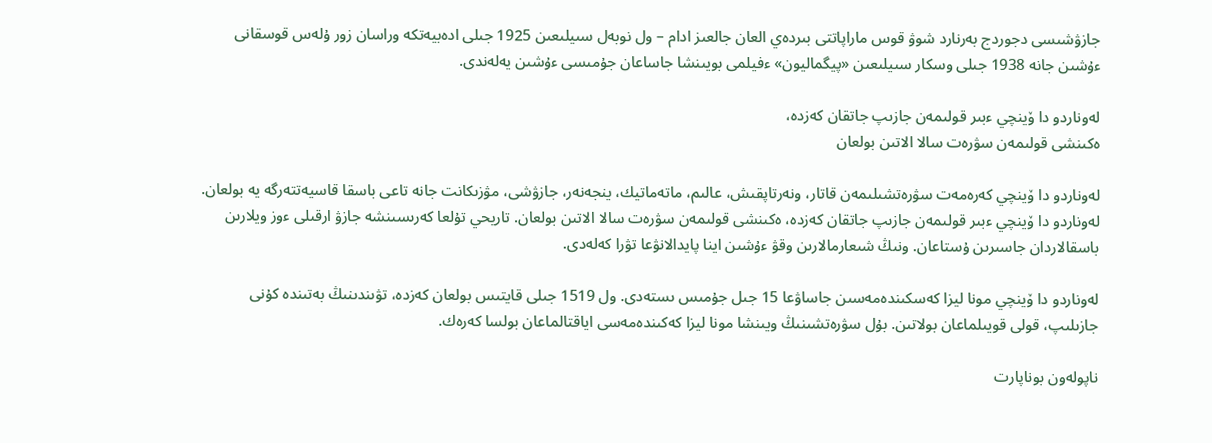جازۋشىسى دجوردج بەرنارد شوۋ قوس ماراپاتتى بىردەي العان جالعىز ادام – ول نوبەل سىيلىعىن 1925 جىلى ادەبيەتكە وراسان زور ۇلەس قوسقانى ءۇشىن جانە 1938 جىلى وسكار سىيلىعىن «پيگماليون» ءفيلمى بويىنشا جاساعان جۇمىسى ءۇشىن يەلەندى.

لەوناردو دا ۆينچي ءبىر قولىمەن جازىپ جاتقان كەزدە،
ەكىنشى قولىمەن سۋرەت سالا الاتىن بولعان

لەوناردو دا ۆينچي كەرەمەت سۋرەتشىلىمەن قاتار، ونەرتاپقىش، عالىم، ماتەماتيك، ينجەنەر، جازۋشى، مۋزىكانت جانە تاعى باسقا قاسيەتتەرگە يە بولعان. لەوناردو دا ۆينچي ءبىر قولىمەن جازىپ جاتقان كەزدە، ەكىنشى قولىمەن سۋرەت سالا الاتىن بولعان. تاريحي تۇلعا كەرىسىنشە جازۋ ارقىلى ءوز ويلارىن باسقالاردان جاسىرىن ۇستاعان. ونىڭ شىعارمالارىن وقۋ ءۇشىن اينا پايدالانۋعا تۋرا كەلەدى.

لەوناردو دا ۆينچي مونا ليزا كەسكىندەمەسىن جاساۋعا 15 جىل جۇمىس ىستەدى. ول 1519 جىلى قايتىس بولعان كەزدە، تۋىندىنىڭ بەتىندە كۇنى جازىلىپ، قولى قويىلماعان بولاتىن. بۇل سۋرەتشىنىڭ ويىنشا مونا ليزا كەكىندەمەسى اياقتالماعان بولسا كەرەك.

ناپولەون بوناپارت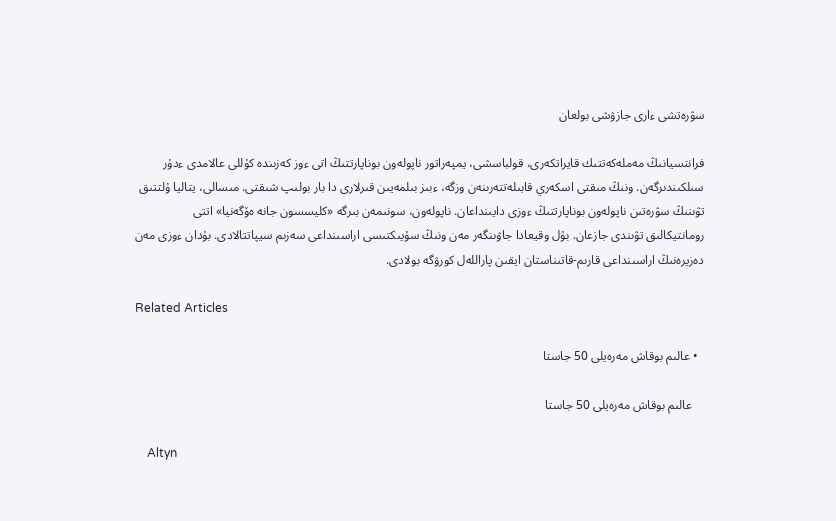سۋرەتشى ءارى جازۋشى بولعان

فرانتسيانىڭ مەملەكەتتىك قايراتكەرى، قولباسشى، يمپەراتور ناپولەون بوناپارتتىڭ اتى ءوز كەزىندە كۇللى عالامدى ءدۇر سىلكىندىرگەن. ونىڭ مىقتى اسكەري قابىلەتتەرىنەن وزگە، ءبىز بىلمەيىن قىرلارى دا بار بولىپ شىقتى. مىسالى، يتاليا ۇلتتىق تۋىنىڭ سۋرەتىن ناپولەون بوناپارتتىڭ ءوزى دايىنداعان. ناپولەون، سونىمەن بىرگە «كليسسون جانە ەۆگەنيا» اتتى رومانتيكالىق تۋىندى جازعان. بۇل وقيعادا جاۋىنگەر مەن ونىڭ سۇيىكتىسى اراسىنداعى سەزىم سيپاتتالادى. بۇدان ءوزى مەن دەزيرەنىڭ اراسىنداعى قارىم-قاتىناستان ايقىن پاراللەل كورۋگە بولادى.

Related Articles

  • عالىم بوقاش مەرەيلى 50 جاستا

    عالىم بوقاش مەرەيلى 50 جاستا

    Altyn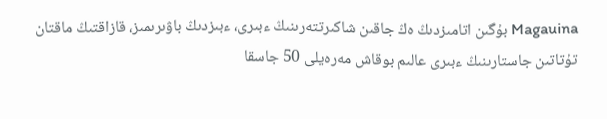Magauina بۇگىن اتامىزدىڭ ەڭ جاقىن شاكىرتتەرىنىڭ ءبىرى، ءبىزدىڭ باۋىرىمىز، قازاقتىڭ ماقتان تۇتاتىن جاستارىنىڭ ءبىرى عالىم بوقاش مەرەيلى 50 جاسقا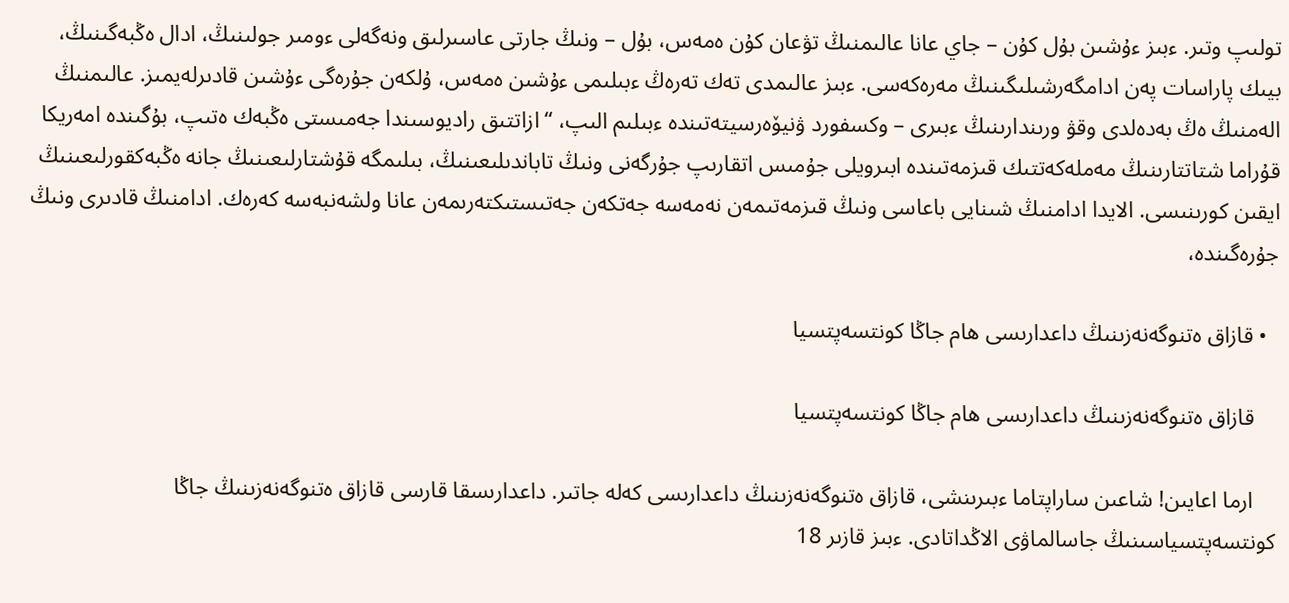تولىپ وتىر. ءبىز ءۇشىن بۇل كۇن – جاي عانا عالىمنىڭ تۋعان كۇن ەمەس، بۇل – ونىڭ جارتى عاسىرلىق ونەگەلى ءومىر جولىنىڭ، ادال ەڭبەگىنىڭ، بيىك پاراسات پەن ادامگەرشىلىگىنىڭ مەرەكەسى. ءبىز عالىمدى تەك تەرەڭ ءبىلىمى ءۇشىن ەمەس، ۇلكەن جۇرەگى ءۇشىن قادىرلەيمىز. عالىمنىڭ الەمنىڭ ەڭ بەدەلدى وقۋ ورىندارىنىڭ ءبىرى – وكسفورد ۋنيۆەرسيتەتىندە ءبىلىم الىپ، “ازاتتىق راديوسىندا جەمىستى ەڭبەك ەتىپ، بۇگىندە امەريكا قۇراما شتاتتارىنىڭ مەملەكەتتىك قىزمەتىندە ابىرويلى جۇمىس اتقارىپ جۇرگەنى ونىڭ تاباندىلىعىنىڭ، بىلىمگە قۇشتارلىعىنىڭ جانە ەڭبەكقورلىعىنىڭ ايقىن كورىنىسى. الايدا ادامنىڭ شىنايى باعاسى ونىڭ قىزمەتىمەن نەمەسە جەتكەن جەتىستىكتەرىمەن عانا ولشەنبەسە كەرەك. ادامنىڭ قادىرى ونىڭ جۇرەگىندە،

  • قازاق ەتنوگەنەزىنىڭ داعدارىسى ھام جاڭا كونتسەپتسيا

    قازاق ەتنوگەنەزىنىڭ داعدارىسى ھام جاڭا كونتسەپتسيا

    ارما اعايىن! شاعىن ساراپتاما ءبىرىنشى، قازاق ەتنوگەنەزىنىڭ داعدارىسى كەلە جاتىر. داعدارىسقا قارسى قازاق ەتنوگەنەزىنىڭ جاڭا كونتسەپتسياسىنىڭ جاسالماۋى الاڭداتادى. ءبىز قازىر 18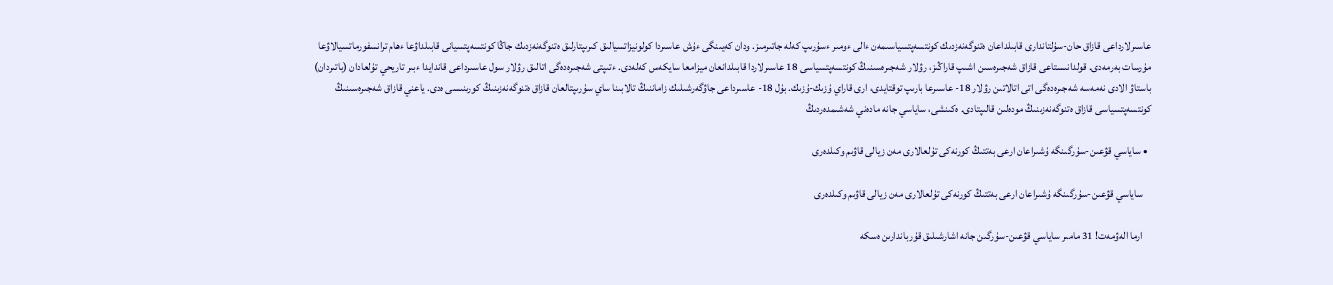عاسىرلارداعى قازاق حان-سۇلتاندارى قابىلداعان ەتنوگەنەزدىك كونتسەپتسياسىمەن ءالى ءومىر ءسۇرىپ كەلە جاتىرمىز. ودان كەيىنگى ءۇش عاسىردا كولونيزاتسيالىق كىرىپتارلىق ەتنوگەنەزدىك جاڭا كونتسەپتسيانى قابىلداۋعا ءھام ترانسفورماتسيالاۋعا مۇرسات بەرمەدى. قولدانىستاعى قازاق شەجىرەسىن اشىپ قاراڭىز، رۋلار شەجىرەسىنىڭ كونتسەپتسياسى 18 عاسىرلاردا قابىلدانعان ميزامعا سايكەس كەلەدى. ءتىپتى شەجىرەدەگى اتالىق رۋلار سول عاسىرداعى قاندايدا ءبىر تاريحي تۇلعادان (باتىردان) باستاۋ الادى نەمەسە شەجىرەدەگى اتى اتالاتىن رۋلار 18- عاسىرعا بارىپ توقتايدى، ارى قاراي ۇزىك-ۇزىك. بۇل 18- عاسىرداعى جاۋگەرشىلىك زاماننىڭ تالابىنا ساي سۇرىپتالعان قازاق ەتنوگەنەزىنىڭ كورىنىسى ەدى. ياعني قازاق شەجىرەسىنىڭ كونتسەپتسياسى قازاق ەتنوگەنەزىنىڭ مودەلىن قالىپتادى. ەكىنشى، ساياسي جانە مادەني شەشىمدەردىڭ

  • ساياسي قۋعىن-سۇرگىنگە ۇشىراعان ارعى بەتتىڭ كورنەكى تۇلعالارى مەن زيالى قاۋىم وكىلدەرى

    ساياسي قۋعىن-سۇرگىنگە ۇشىراعان ارعى بەتتىڭ كورنەكى تۇلعالارى مەن زيالى قاۋىم وكىلدەرى

    ارما الەۋمەت! 31 مامىر ساياسي قۋعىن-سۇرگىن جانە اشارشىلىق قۇرباندارىن ەسكە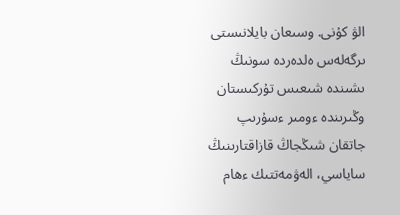الۋ كۇنى. وسىعان بايلانىستى ىرگەلەس ەلدەردە سونىڭ ىشىندە شىعىس تۇركىستان وڭىرىندە ءومىر ءسۇرىپ جاتقان شىڭجاڭ قازاقتارىنىڭ ساياسي، الەۋمەتتىك ءھام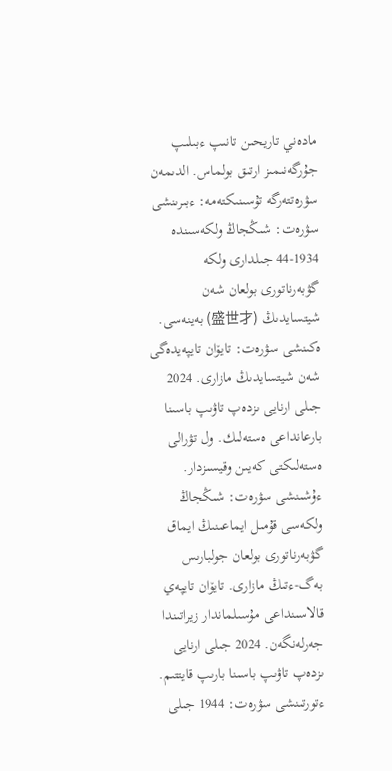مادەني تاريحىن تانىپ ءبىلىپ جۇرگەنىمىز ارتىق بولماس. الدىمەن سۋرەتتەرگە تۇسىنىكتەمە: ءبىرىنشى سۋرەت: شىڭجاڭ ولكەسىندە 1934-44 جىلدارى ولكە گۋبەرناتورى بولعان شەن شيتسايدىڭ (盛世才) بەينەسى. ەكىنشى سۋرەت: تايۆان تايپەيدەگى شەن شيتسايدىڭ مازارى. 2024 جىلى ارنايى ىزدەپ تاۋىپ باسىنا بارعانداعى ەستەلىك. ول تۋرالى ەستەلىكتى كەيىن وقيسىزدار. ءۇشىنشى سۋرەت: شىڭجاڭ ولكەسى قۇمىل ايماعىنىڭ ايماق گۋبەرناتورى بولعان جولبارىس بەگ-ءتىڭ مازارى. تايۆان تايپەي قالاسىنداعى مۇسىلماندار زيراتىندا جەرلەنگەن. 2024 جىلى ارنايى ىزدەپ تاۋىپ باسىنا بارىپ قايتتىم. ءتورتىنشى سۋرەت: 1944 جىلى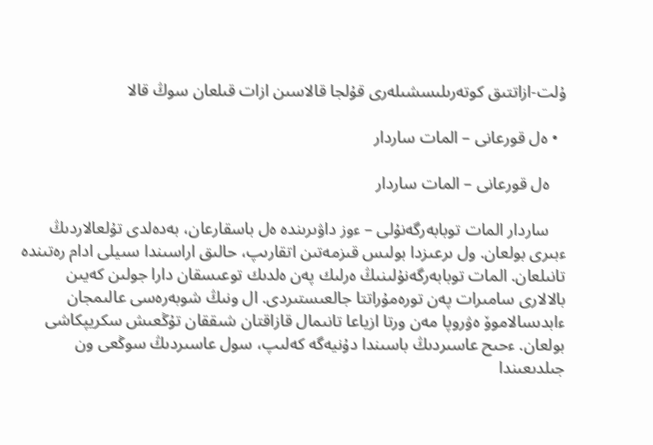ۇلت-ازاتتىق كوتەرىلىسشىلەرى قۇلجا قالاسىن ازات قىلعان سوڭ قالا

  • ەل قورعانى – المات ساردار

    ەل قورعانى – المات ساردار

    ساردار المات توبابەرگەنۇلى – ءوز داۋىرىندە ەل باسقارعان، بەدەلدى تۇلعالاردىڭ ءبىرى بولعان. ول ىرعىزدا بولىس قىزمەتىن اتقارىپ، حالىق اراسىندا سىيلى ادام رەتىندە تانىلعان. المات توبابەرگەنۇلىنىڭ ەرلىك پەن ەلدىك توعىسقان دارا جولىن كەيىن بالالارى سامىرات پەن تورەمۇراتتا جالعىستىردى. ال ونىڭ شوبەرەسى عالىمجان ءابدىسالاموۆ ەۋروپا مەن ورتا ازياعا تانىمال قازاقتان شىققان تۇڭعىش سكريپكاشى بولعان. ءحىح عاسىردىڭ باسىندا دۇنيەگە كەلىپ، سول عاسىردىڭ سوڭعى ون جىلدىعىندا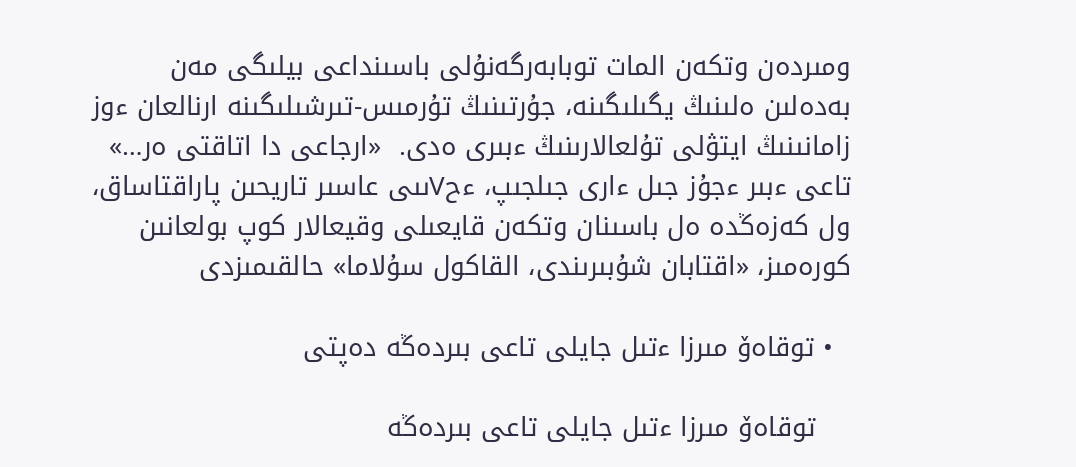ومىردەن وتكەن المات توبابەرگەنۇلى باسىنداعى بيلىگى مەن بەدەلىن ەلىنىڭ يگىلىگىنە، جۇرتىنىڭ تۇرمىس-تىرشىلىگىنە ارنالعان ءوز زامانىنىڭ ايتۋلى تۇلعالارىنىڭ ءبىرى ەدى.  «ارجاعى دا اتاقتى ەر…» تاعى ءبىر ءجۇز جىل ءارى جىلجىپ، ءحVىىى عاسىر تاريحىن پاراقتاساق، ول كەزەڭدە ەل باسىنان وتكەن قايعىلى وقيعالار كوپ بولعانىن كورەمىز، «اقتابان شۇبىرىندى، القاكول سۇلاما» حالقىمىزدى

  • توقاەۆ مىرزا ءتىل جايلى تاعى بىردەڭە دەپتى

    توقاەۆ مىرزا ءتىل جايلى تاعى بىردەڭە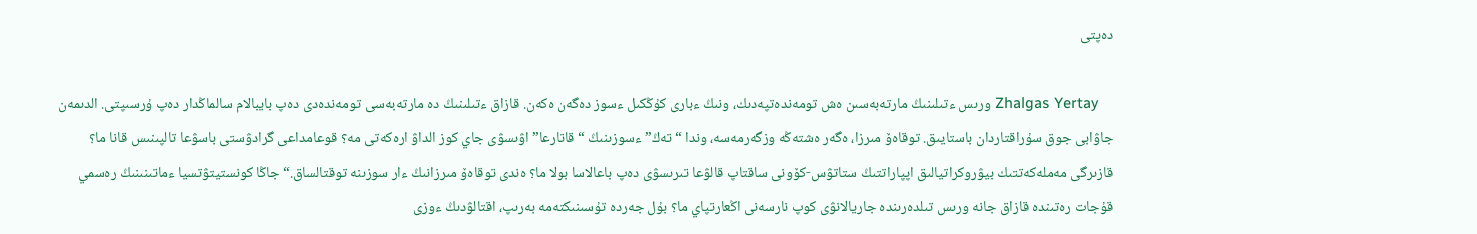دەپتى

    Zhalgas Yertay ورىس ءتىلىنىڭ مارتەبەسىن ەش تومەندەتپەدىك، ونىڭ ءبارى كۇڭكىل ءسوز دەگەن ەكەن. قازاق ءتىلىنىڭ دە مارتەبەسى تومەندەدى دەپ بايبالام سالماڭدار دەپ ۇرسىپتى. الدىمەن جاۋابى جوق سۇراقتاردان باستايىق. توقاەۆ مىرزا، ەگەر ەشتەڭە وزگەرمەسە، وندا “تەڭ” ءسوزىنىڭ “قاتارعا” اۋىسۋى جاي كوز الداۋ ارەكەتى مە؟ قوعامداعى گرادۋستى باسۋعا تالپىنىس قانا ما؟ قازىرگى مەملەكەتتىك بيۋروكراتيالىق اپپاراتتىڭ ستاتۋس-كۆونى ساقتاپ قالۋعا تىرىسۋى دەپ باعالاسا بولا ما؟ ەندى توقاەۆ مىرزانىڭ ءار سوزىنە توقتالساق.“جاڭا كونستيتۋتسيا ءماتىنىنىڭ رەسمي قۇجات رەتىندە قازاق جانە ورىس تىلدەرىندە جاريالانۋى كوپ نارسەنى اڭعارتپاي ما؟ بۇل جەردە تۇسىنىكتەمە بەرىپ، اقتالۋدىڭ ءوزى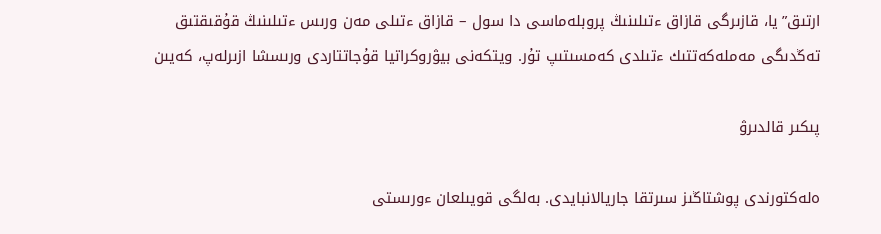ارتىق”يا، قازىرگى قازاق ءتىلىنىڭ پروبلەماسى دا سول – قازاق ءتىلى مەن ورىس ءتىلىنىڭ قۇقىقتىق تەڭدىگى مەملەكەتتىك ءتىلدى كەمسىتىپ تۇر. ويتكەنى بيۋروكراتيا قۇجاتتاردى ورىسشا ازىرلەپ، كەيىن

پىكىر قالدىرۋ

ەلەكتورندى پوشتاڭىز سىرتقا جاريالانبايدى. بەلگى قويىلعان ءورىستى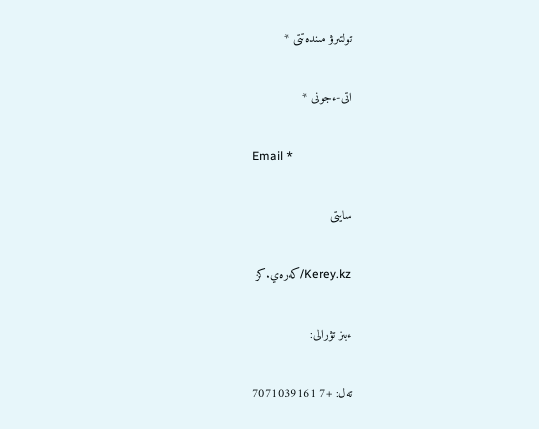تولتىرۋ مىندەتتى *

اتى-ءجونى *

Email *

سايتى

Kerey.kz/كەرەي.كز

ءبىز تۋرالى:

تەل: +7 7071039161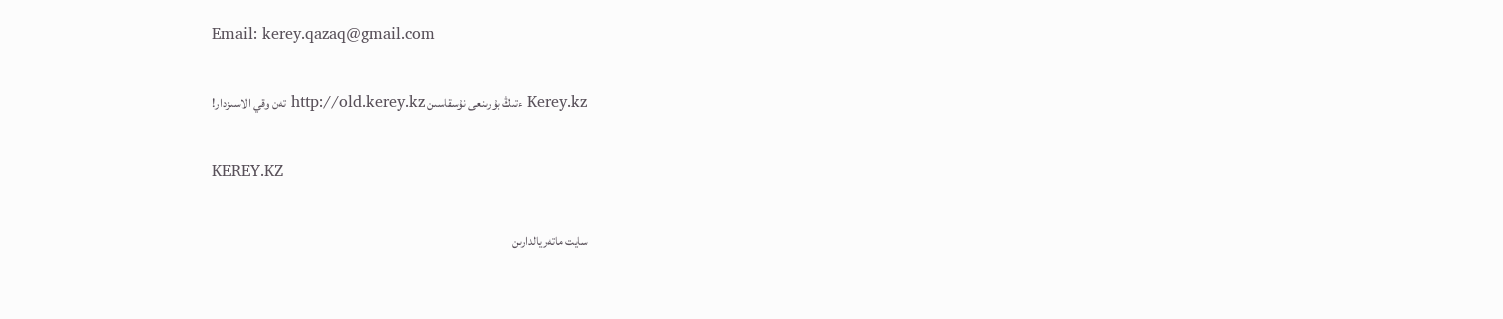Email: kerey.qazaq@gmail.com

Kerey.kz ءتىڭ بۇرىنعى نۇسقاسىن http://old.kerey.kz تەن وقي الاسىزدار!

KEREY.KZ

سايت ماتەريالدارىن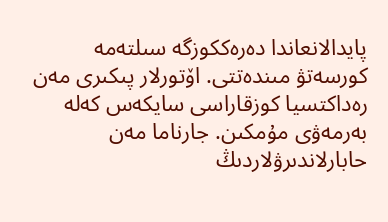پايدالانعاندا دەرەككوزگە سىلتەمە كورسەتۋ مىندەتتى. اۆتورلار پىكىرى مەن رەداكتسيا كوزقاراسى سايكەس كەلە بەرمەۋى مۇمكىن. جارناما مەن حابارلاندىرۋلاردىڭ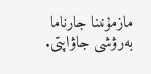مازمۇنىنا جارناما بەرۋشى جاۋاپتى.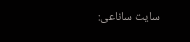سايت ساناعى: